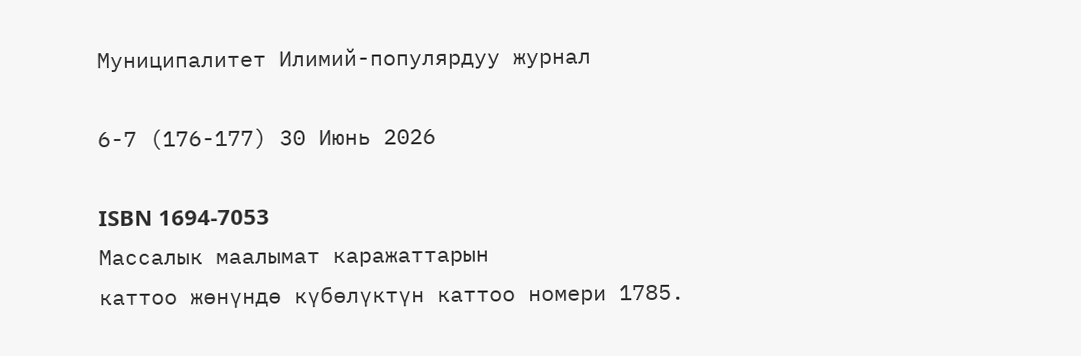Муниципалитет Илимий-популярдуу журнал

6-7 (176-177) 30 Июнь 2026

ISBN 1694-7053
Массалык маалымат каражаттарын
каттоо жөнүндө күбөлүктүн каттоо номери 1785.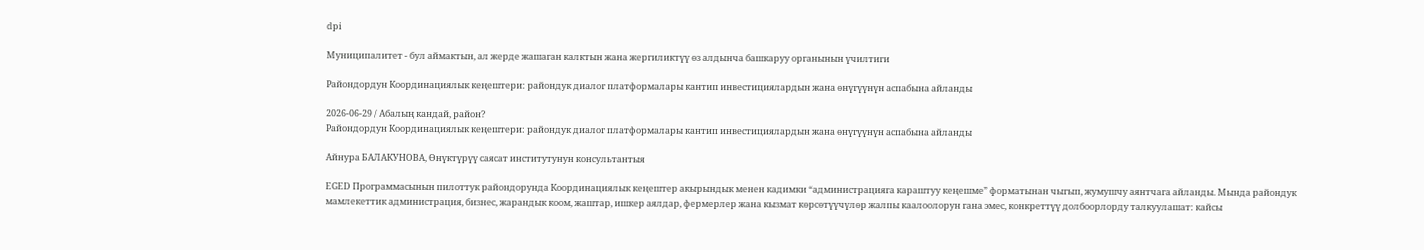dpi

Муниципалитет - бул аймактын, ал жерде жашаган калктын жана жергиликтүү өз алдынча башкаруу органынын үчилтиги

Райондордун Координациялык кеңештери: райондук диалог платформалары кантип инвестициялардын жана өнүгүүнүн аспабына айланды

2026-06-29 / Абалың кандай, район?
Райондордун Координациялык кеңештери: райондук диалог платформалары кантип инвестициялардын жана өнүгүүнүн аспабына айланды

Айнура БАЛАКУНОВА, Өнүктүрүү саясат институтунун консультантыя

EGED Программасынын пилоттук райондорунда Координациялык кеңештер акырындык менен кадимки “администрацияга караштуу кеңешме” форматынан чыгып, жумушчу аянтчага айланды. Мында райондук мамлекеттик администрация, бизнес, жарандык коом, жаштар, ишкер аялдар, фермерлер жана кызмат көрсөтүүчүлөр жалпы каалоолорун гана эмес, конкреттүү долбоорлорду талкуулашат: кайсы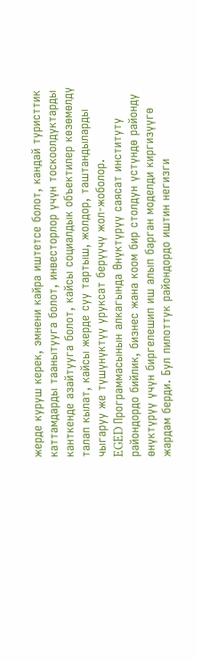жерде куруш керек, эмнени кайра иштетсе болот, кандай туристтик каттамдарды таанытууга болот, инвесторлор үчүн тоскоолдуктарды канткенде азайтууга болот, кайсы социалдык объектилер көзөмөлдү талап кылат, кайсы жерде суу тартыш, жолдор, таштандыларды чыгаруу же түшүнүктүү уруксат берүүчү жол-жоболор.
EGED Программасынын алкагында Өнүктүрүү саясат институту райондордо бийлик, бизнес жана коом бир столдун үстүндө районду өнүктүрүү үчүн биргелешип иш алып барган моделди киргизүүгө жардам берди. Бул пилоттук райондордо иштин негизги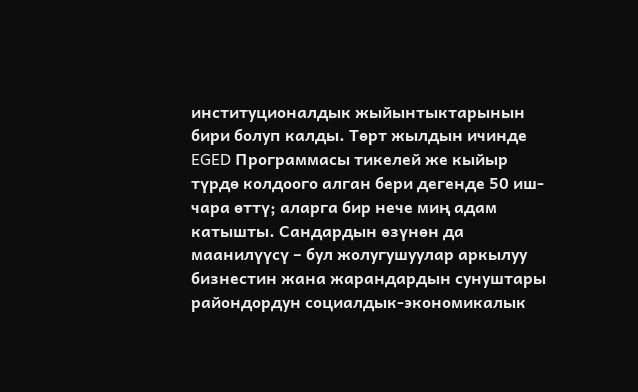институционалдык жыйынтыктарынын бири болуп калды. Төрт жылдын ичинде EGED Программасы тикелей же кыйыр түрдө колдоого алган бери дегенде 50 иш-чара өттү; аларга бир нече миң адам катышты. Сандардын өзүнөн да маанилүүсү – бул жолугушуулар аркылуу бизнестин жана жарандардын сунуштары райондордун социалдык-экономикалык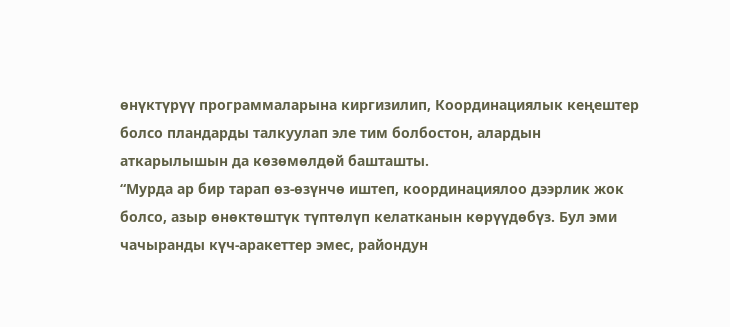өнүктүрүү программаларына киргизилип, Координациялык кеңештер болсо пландарды талкуулап эле тим болбостон, алардын аткарылышын да көзөмөлдөй башташты.
“Мурда ар бир тарап өз-өзүнчө иштеп, координациялоо дээрлик жок болсо, азыр өнөктөштүк түптөлүп келатканын көрүүдөбүз. Бул эми чачыранды күч-аракеттер эмес, райондун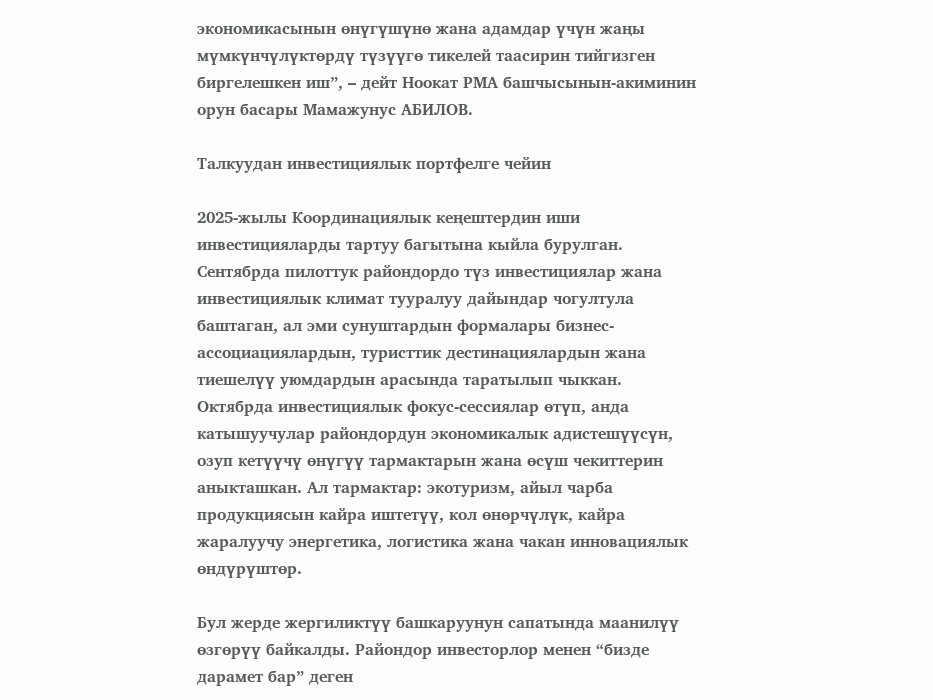экономикасынын өнүгүшүнө жана адамдар үчүн жаңы мүмкүнчүлүктөрдү түзүүгө тикелей таасирин тийгизген биргелешкен иш”, – дейт Ноокат РМА башчысынын-акиминин орун басары Мамажунус АБИЛОВ.

Талкуудан инвестициялык портфелге чейин

2025-жылы Координациялык кеңештердин иши инвестицияларды тартуу багытына кыйла бурулган. Сентябрда пилоттук райондордо түз инвестициялар жана инвестициялык климат тууралуу дайындар чогултула баштаган, ал эми сунуштардын формалары бизнес-ассоциациялардын, туристтик дестинациялардын жана тиешелүү уюмдардын арасында таратылып чыккан. Октябрда инвестициялык фокус-сессиялар өтүп, анда катышуучулар райондордун экономикалык адистешүүсүн, озуп кетүүчү өнүгүү тармактарын жана өсүш чекиттерин аныкташкан. Ал тармактар: экотуризм, айыл чарба продукциясын кайра иштетүү, кол өнөрчүлүк, кайра жаралуучу энергетика, логистика жана чакан инновациялык өндүрүштөр.

Бул жерде жергиликтүү башкаруунун сапатында маанилүү өзгөрүү байкалды. Райондор инвесторлор менен “бизде дарамет бар” деген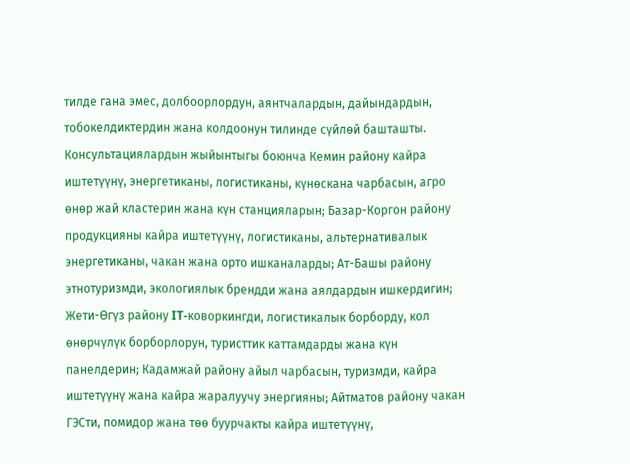тилде гана эмес, долбоорлордун, аянтчалардын, дайындардын, тобокелдиктердин жана колдоонун тилинде сүйлөй башташты. Консультациялардын жыйынтыгы боюнча Кемин району кайра иштетүүнү, энергетиканы, логистиканы, күнөскана чарбасын, агро өнөр жай кластерин жана күн станцияларын; Базар-Коргон району продукцияны кайра иштетүүнү, логистиканы, альтернативалык энергетиканы, чакан жана орто ишканаларды; Ат-Башы району этнотуризмди, экологиялык брендди жана аялдардын ишкердигин; Жети-Өгүз району IT-коворкингди, логистикалык борборду, кол өнөрчүлүк борборлорун, туристтик каттамдарды жана күн панелдерин; Кадамжай району айыл чарбасын, туризмди, кайра иштетүүнү жана кайра жаралуучу энергияны; Айтматов району чакан ГЭСти, помидор жана төө буурчакты кайра иштетүүнү,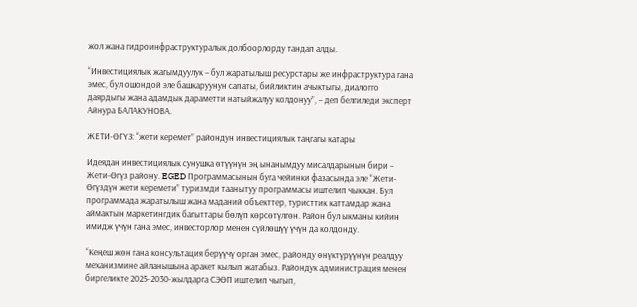жол жана гидроинфраструктуралык долбоорлорду тандап алды.

“Инвестициялык жагымдуулук – бул жаратылыш ресурстары же инфраструктура гана эмес, бул ошондой эле башкаруунун сапаты, бийликтин ачыктыгы, диалогго даярдыгы жана адамдык дараметти натыйжалуу колдонуу”, – деп белгиледи эксперт Айнура БАЛАКУНОВА.

ЖЕТИ-ӨГҮЗ: “жети керемет” райондун инвестициялык таңгагы катары

Идеядан инвестициялык сунушка өтүүнүн эң ынанымдуу мисалдарынын бири – Жети-Өгүз району. EGED Программасынын буга чейинки фазасында эле “Жети-Өгүздүн жети керемети” туризмди таанытуу программасы иштелип чыккан. Бул программада жаратылыш жана маданий объекттер, туристтик каттамдар жана аймактын маркетингдик багыттары бөлүп көрсөтүлгөн. Район бул ыкманы кийин имидж үчүн гана эмес, инвесторлор менен сүйлөшүү үчүн да колдонду.

“Кеңеш жөн гана консультация берүүчү орган эмес, районду өнүктүрүүнүн реалдуу механизмине айланышына аракет кылып жатабыз. Райондук администрация менен биргеликте 2025-2030-жылдарга СЭӨП иштелип чыгып,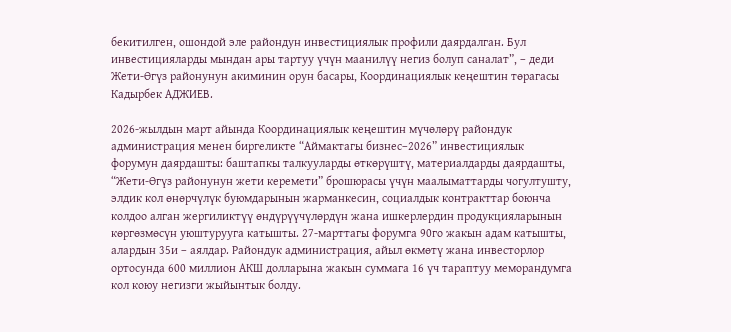бекитилген, ошондой эле райондун инвестициялык профили даярдалган. Бул инвестицияларды мындан ары тартуу үчүн маанилүү негиз болуп саналат”, – деди Жети-Өгүз районунун акиминин орун басары, Координациялык кеңештин төрагасы Кадырбек АДЖИЕВ.

2026-жылдын март айында Координациялык кеңештин мүчөлөрү райондук администрация менен биргеликте “Аймактагы бизнес–2026” инвестициялык форумун даярдашты: баштапкы талкууларды өткөрүштү, материалдарды даярдашты, “Жети-Өгүз районунун жети керемети” брошюрасы үчүн маалыматтарды чогултушту, элдик кол өнөрчүлүк буюмдарынын жарманкесин, социалдык контракттар боюнча колдоо алган жергиликтүү өндүрүүчүлөрдүн жана ишкерлердин продукцияларынын көргөзмөсүн уюштурууга катышты. 27-марттагы форумга 90го жакын адам катышты, алардын 35и – аялдар. Райондук администрация, айыл өкмөтү жана инвесторлор ортосунда 600 миллион АКШ долларына жакын суммага 16 үч тараптуу меморандумга кол коюу негизги жыйынтык болду.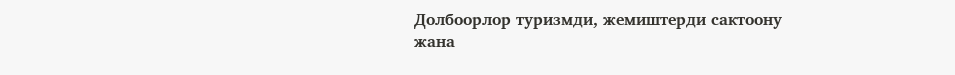Долбоорлор туризмди, жемиштерди сактоону жана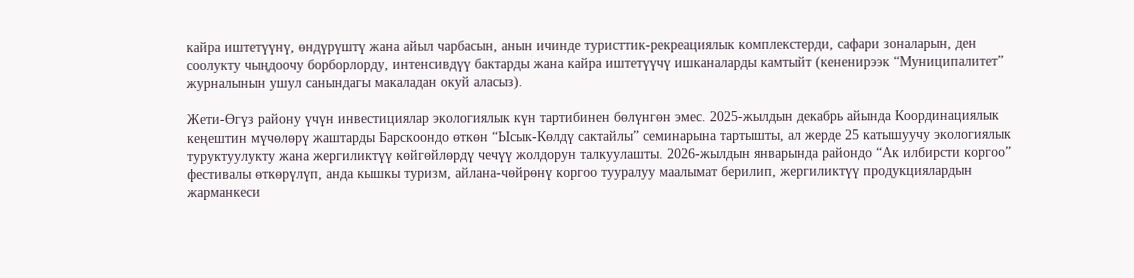кайра иштетүүнү, өндүрүштү жана айыл чарбасын, анын ичинде туристтик-рекреациялык комплекстерди, сафари зоналарын, ден соолукту чыңдоочу борборлорду, интенсивдүү бактарды жана кайра иштетүүчү ишканаларды камтыйт (кененирээк “Муниципалитет” журналынын ушул санындагы макаладан окуй аласыз).

Жети-Өгүз району үчүн инвестициялар экологиялык күн тартибинен бөлүнгөн эмес. 2025-жылдын декабрь айында Координациялык кеңештин мүчөлөрү жаштарды Барскоондо өткөн “Ысык-Көлдү сактайлы” семинарына тартышты, ал жерде 25 катышуучу экологиялык туруктуулукту жана жергиликтүү көйгөйлөрдү чечүү жолдорун талкуулашты. 2026-жылдын январында райондо “Ак илбирсти коргоо” фестивалы өткөрүлүп, анда кышкы туризм, айлана-чөйрөнү коргоо тууралуу маалымат берилип, жергиликтүү продукциялардын жарманкеси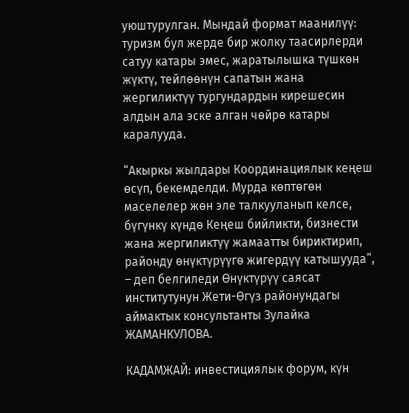уюштурулган. Мындай формат маанилүү: туризм бул жерде бир жолку таасирлерди сатуу катары эмес, жаратылышка түшкөн жүктү, тейлөөнүн сапатын жана жергиликтүү тургундардын кирешесин алдын ала эске алган чөйрө катары каралууда.

“Акыркы жылдары Координациялык кеңеш өсүп, бекемделди. Мурда көптөгөн маселелер жөн эле талкууланып келсе, бүгүнкү күндө Кеңеш бийликти, бизнести жана жергиликтүү жамаатты бириктирип, районду өнүктүрүүгө жигердүү катышууда”, – деп белгиледи Өнүктүрүү саясат институтунун Жети-Өгүз районундагы аймактык консультанты Зулайка ЖАМАНКУЛОВА.

КАДАМЖАЙ: инвестициялык форум, күн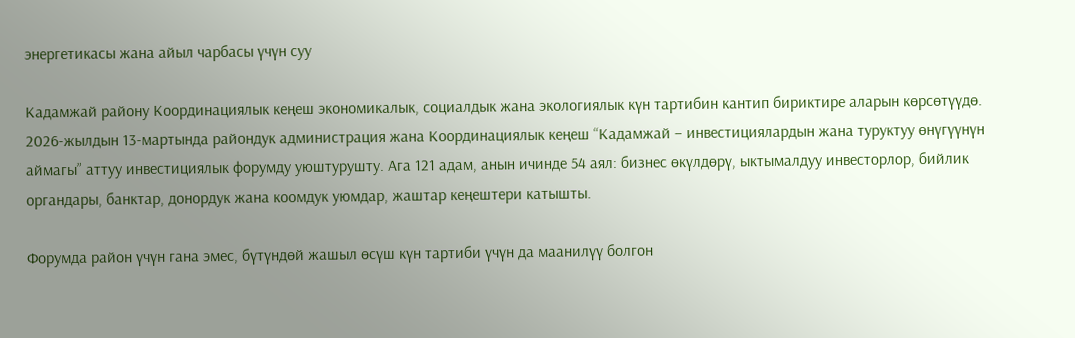энергетикасы жана айыл чарбасы үчүн суу

Кадамжай району Координациялык кеңеш экономикалык, социалдык жана экологиялык күн тартибин кантип бириктире аларын көрсөтүүдө. 2026-жылдын 13-мартында райондук администрация жана Координациялык кеңеш “Кадамжай – инвестициялардын жана туруктуу өнүгүүнүн аймагы” аттуу инвестициялык форумду уюштурушту. Ага 121 адам, анын ичинде 54 аял: бизнес өкүлдөрү, ыктымалдуу инвесторлор, бийлик органдары, банктар, донордук жана коомдук уюмдар, жаштар кеңештери катышты.

Форумда район үчүн гана эмес, бүтүндөй жашыл өсүш күн тартиби үчүн да маанилүү болгон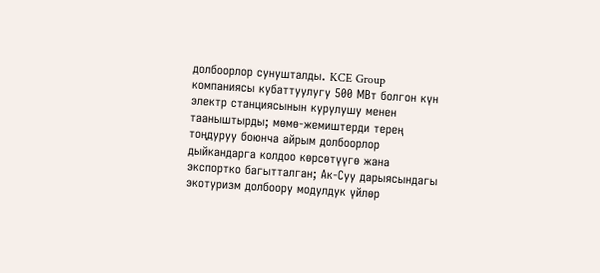долбоорлор сунушталды. KCE Group компаниясы кубаттуулугу 500 МВт болгон күн электр станциясынын курулушу менен тааныштырды; мөмө-жемиштерди терең тоңдуруу боюнча айрым долбоорлор дыйкандарга колдоо көрсөтүүгө жана экспортко багытталган; Ак-Суу дарыясындагы экотуризм долбоору модулдук үйлөр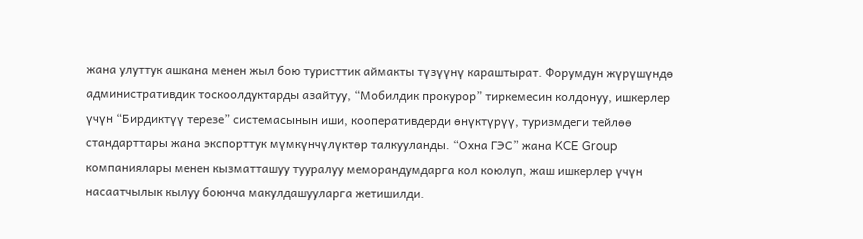жана улуттук ашкана менен жыл бою туристтик аймакты түзүүнү караштырат. Форумдун жүрүшүндө административдик тоскоолдуктарды азайтуу, “Мобилдик прокурор” тиркемесин колдонуу, ишкерлер үчүн “Бирдиктүү терезе” системасынын иши, кооперативдерди өнүктүрүү, туризмдеги тейлөө стандарттары жана экспорттук мүмкүнчүлүктөр талкууланды. “Охна ГЭС” жана KCE Group компаниялары менен кызматташуу тууралуу меморандумдарга кол коюлуп, жаш ишкерлер үчүн насаатчылык кылуу боюнча макулдашууларга жетишилди.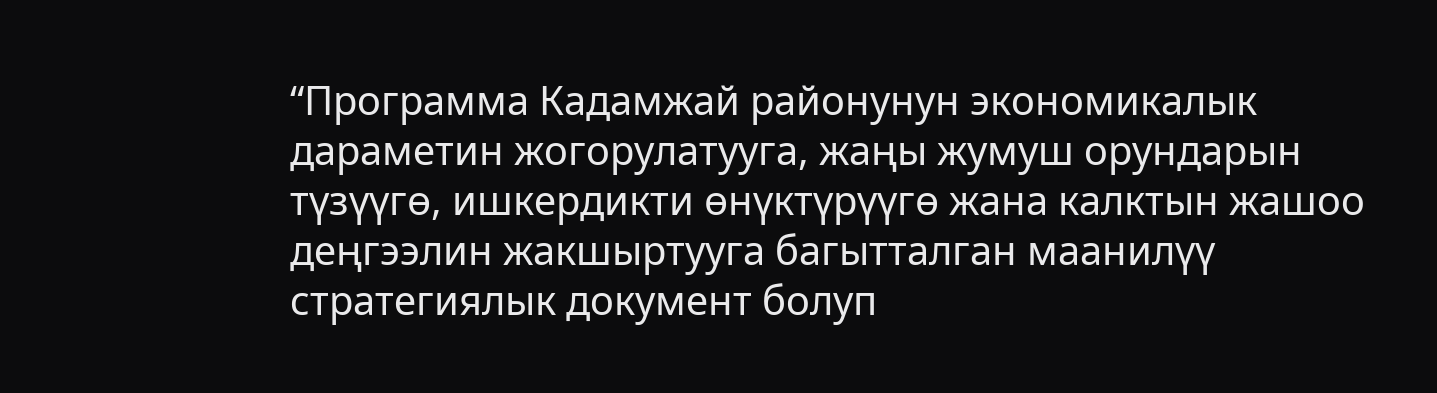“Программа Кадамжай районунун экономикалык дараметин жогорулатууга, жаңы жумуш орундарын түзүүгө, ишкердикти өнүктүрүүгө жана калктын жашоо деңгээлин жакшыртууга багытталган маанилүү стратегиялык документ болуп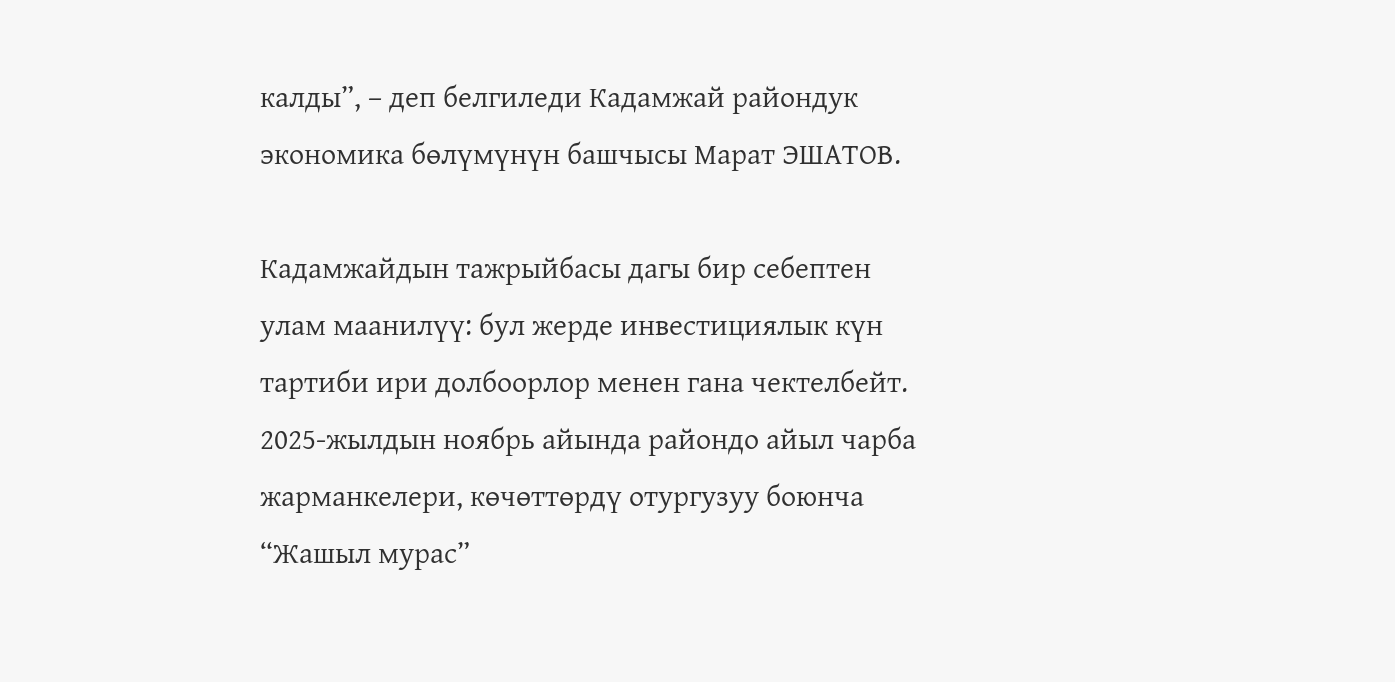калды”, – деп белгиледи Кадамжай райондук экономика бөлүмүнүн башчысы Марат ЭШАТОВ.

Кадамжайдын тажрыйбасы дагы бир себептен улам маанилүү: бул жерде инвестициялык күн тартиби ири долбоорлор менен гана чектелбейт. 2025-жылдын ноябрь айында райондо айыл чарба жарманкелери, көчөттөрдү отургузуу боюнча “Жашыл мурас”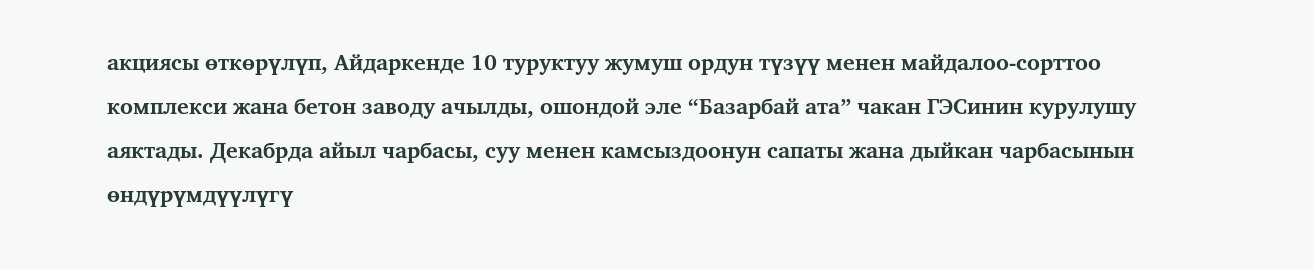акциясы өткөрүлүп, Айдаркенде 10 туруктуу жумуш ордун түзүү менен майдалоо-сорттоо комплекси жана бетон заводу ачылды, ошондой эле “Базарбай ата” чакан ГЭСинин курулушу аяктады. Декабрда айыл чарбасы, суу менен камсыздоонун сапаты жана дыйкан чарбасынын өндүрүмдүүлүгү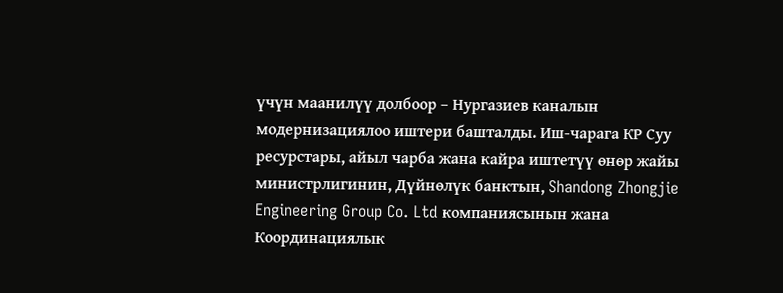үчүн маанилүү долбоор – Нургазиев каналын модернизациялоо иштери башталды. Иш-чарага КР Суу ресурстары, айыл чарба жана кайра иштетүү өнөр жайы министрлигинин, Дүйнөлүк банктын, Shandong Zhongjie Engineering Group Co. Ltd компаниясынын жана Координациялык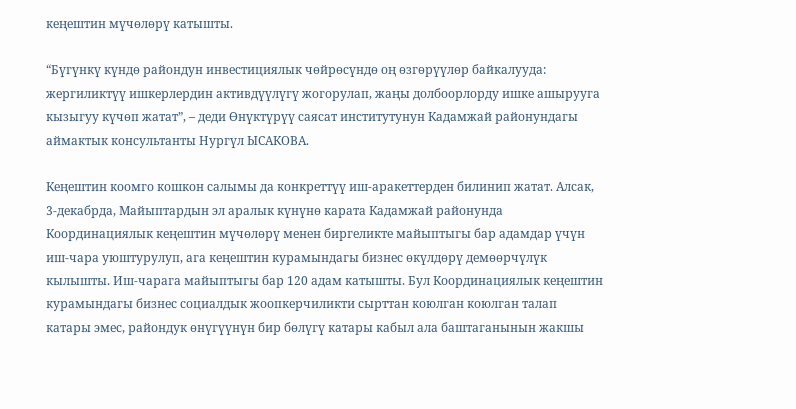кеңештин мүчөлөрү катышты.

“Бүгүнкү күндө райондун инвестициялык чөйрөсүндө оң өзгөрүүлөр байкалууда: жергиликтүү ишкерлердин активдүүлүгү жогорулап, жаңы долбоорлорду ишке ашырууга кызыгуу күчөп жатат”, – деди Өнүктүрүү саясат институтунун Кадамжай районундагы аймактык консультанты Нургүл ЫСАКОВА.

Кеңештин коомго кошкон салымы да конкреттүү иш-аракеттерден билинип жатат. Алсак, 3-декабрда, Майыптардын эл аралык күнүнө карата Кадамжай районунда Координациялык кеңештин мүчөлөрү менен биргеликте майыптыгы бар адамдар үчүн иш-чара уюштурулуп, ага кеңештин курамындагы бизнес өкүлдөрү демөөрчүлүк кылышты. Иш-чарага майыптыгы бар 120 адам катышты. Бул Координациялык кеңештин курамындагы бизнес социалдык жоопкерчиликти сырттан коюлган коюлган талап катары эмес, райондук өнүгүүнүн бир бөлүгү катары кабыл ала баштаганынын жакшы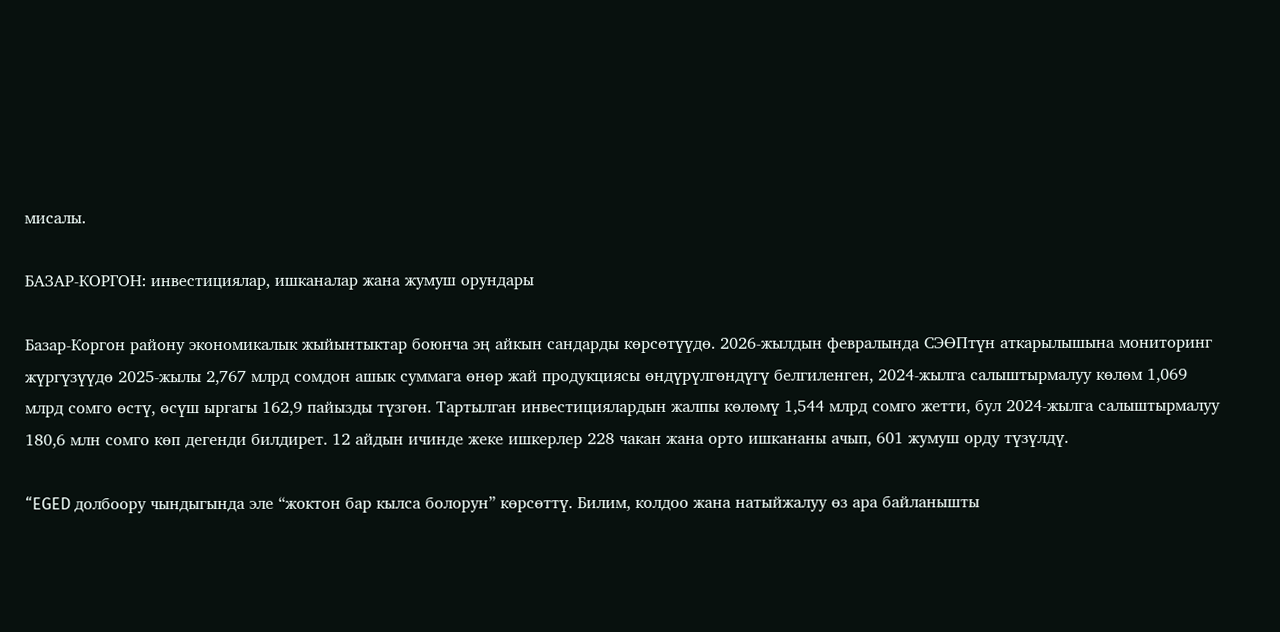мисалы.

БАЗАР-КОРГОН: инвестициялар, ишканалар жана жумуш орундары

Базар-Коргон району экономикалык жыйынтыктар боюнча эң айкын сандарды көрсөтүүдө. 2026-жылдын февралында СЭӨПтүн аткарылышына мониторинг жүргүзүүдө 2025-жылы 2,767 млрд сомдон ашык суммага өнөр жай продукциясы өндүрүлгөндүгү белгиленген, 2024-жылга салыштырмалуу көлөм 1,069 млрд сомго өстү, өсүш ыргагы 162,9 пайызды түзгөн. Тартылган инвестициялардын жалпы көлөмү 1,544 млрд сомго жетти, бул 2024-жылга салыштырмалуу 180,6 млн сомго көп дегенди билдирет. 12 айдын ичинде жеке ишкерлер 228 чакан жана орто ишкананы ачып, 601 жумуш орду түзүлдү.

“EGED долбоору чындыгында эле “жоктон бар кылса болорун” көрсөттү. Билим, колдоо жана натыйжалуу өз ара байланышты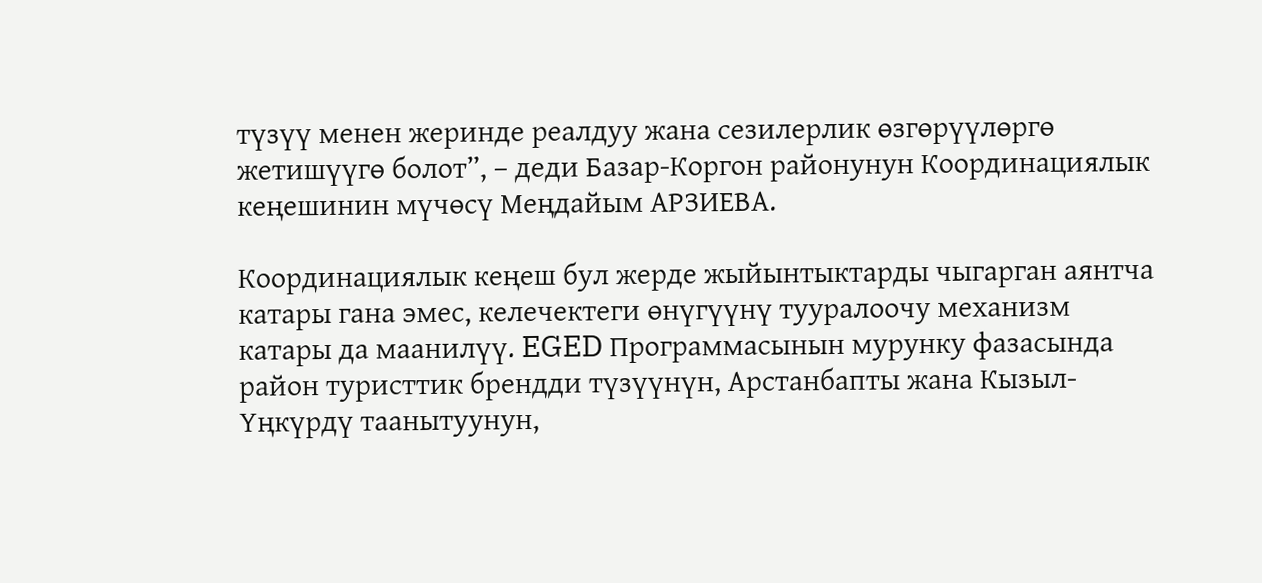түзүү менен жеринде реалдуу жана сезилерлик өзгөрүүлөргө жетишүүгө болот”, – деди Базар-Коргон районунун Координациялык кеңешинин мүчөсү Меңдайым АРЗИЕВА.

Координациялык кеңеш бул жерде жыйынтыктарды чыгарган аянтча катары гана эмес, келечектеги өнүгүүнү тууралоочу механизм катары да маанилүү. EGED Программасынын мурунку фазасында район туристтик брендди түзүүнүн, Арстанбапты жана Кызыл-Үңкүрдү таанытуунун,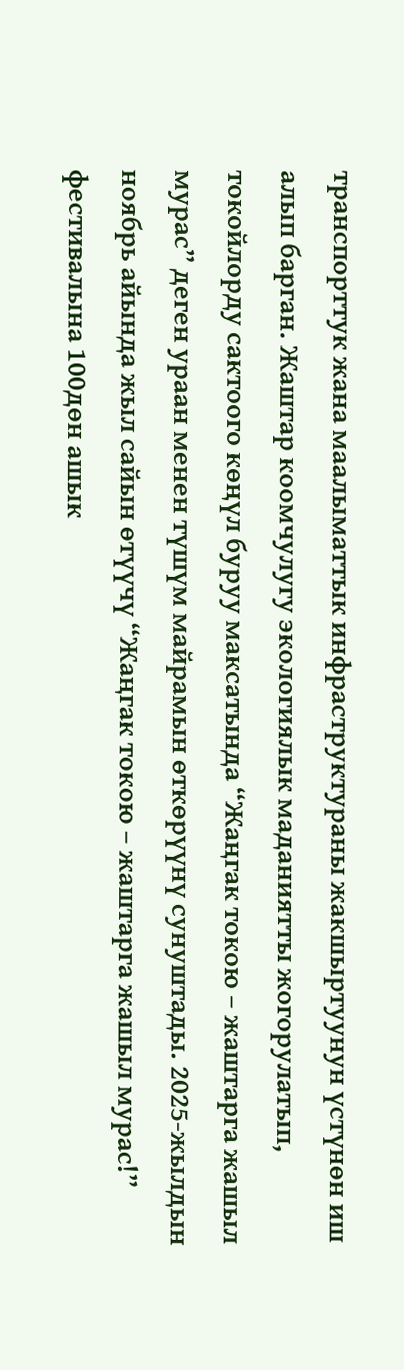транспорттук жана маалыматтык инфраструктураны жакшыртуунун үстүнөн иш алып барган. Жаштар коомчулугу экологиялык маданиятты жогорулатып, токойлорду сактоого көңүл буруу максатында “Жаңгак токою – жаштарга жашыл мурас” деген ураан менен түшүм майрамын өткөрүүнү сунуштады. 2025-жылдын ноябрь айында жыл сайын өтүүчү “Жаңгак токою – жаштарга жашыл мурас!” фестивалына 100дөн ашык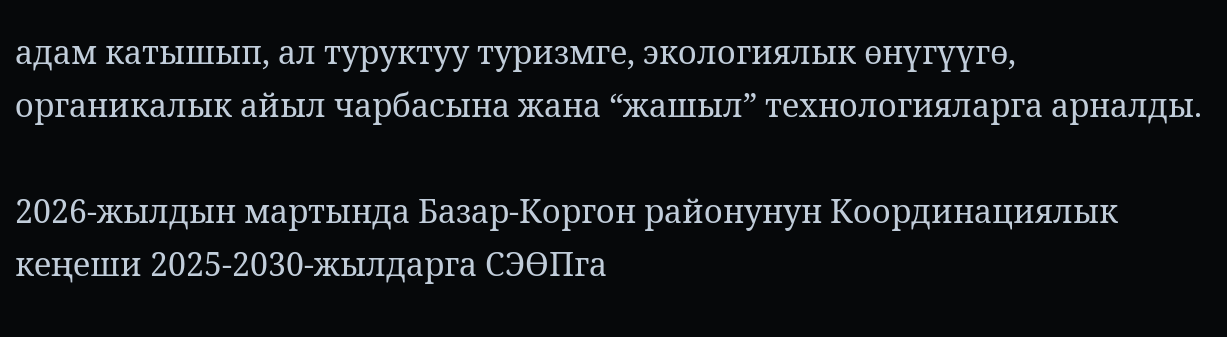адам катышып, ал туруктуу туризмге, экологиялык өнүгүүгө, органикалык айыл чарбасына жана “жашыл” технологияларга арналды.

2026-жылдын мартында Базар-Коргон районунун Координациялык кеңеши 2025-2030-жылдарга СЭӨПга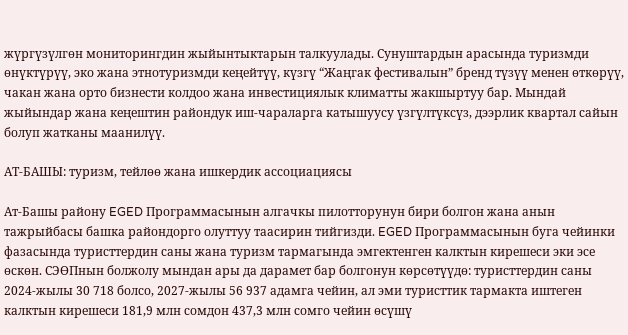жүргүзүлгөн мониторингдин жыйынтыктарын талкуулады. Сунуштардын арасында туризмди өнүктүрүү, эко жана этнотуризмди кеңейтүү, күзгү “Жаңгак фестивалын” бренд түзүү менен өткөрүү, чакан жана орто бизнести колдоо жана инвестициялык климатты жакшыртуу бар. Мындай жыйындар жана кеңештин райондук иш-чараларга катышуусу үзгүлтүксүз, дээрлик квартал сайын болуп жатканы маанилүү.

АТ-БАШЫ: туризм, тейлөө жана ишкердик ассоциациясы

Ат-Башы району EGED Программасынын алгачкы пилотторунун бири болгон жана анын тажрыйбасы башка райондорго олуттуу таасирин тийгизди. EGED Программасынын буга чейинки фазасында туристтердин саны жана туризм тармагында эмгектенген калктын кирешеси эки эсе өскөн. СЭӨПнын болжолу мындан ары да дарамет бар болгонун көрсөтүүдө: туристтердин саны 2024-жылы 30 718 болсо, 2027-жылы 56 937 адамга чейин, ал эми туристтик тармакта иштеген калктын кирешеси 181,9 млн сомдон 437,3 млн сомго чейин өсүшү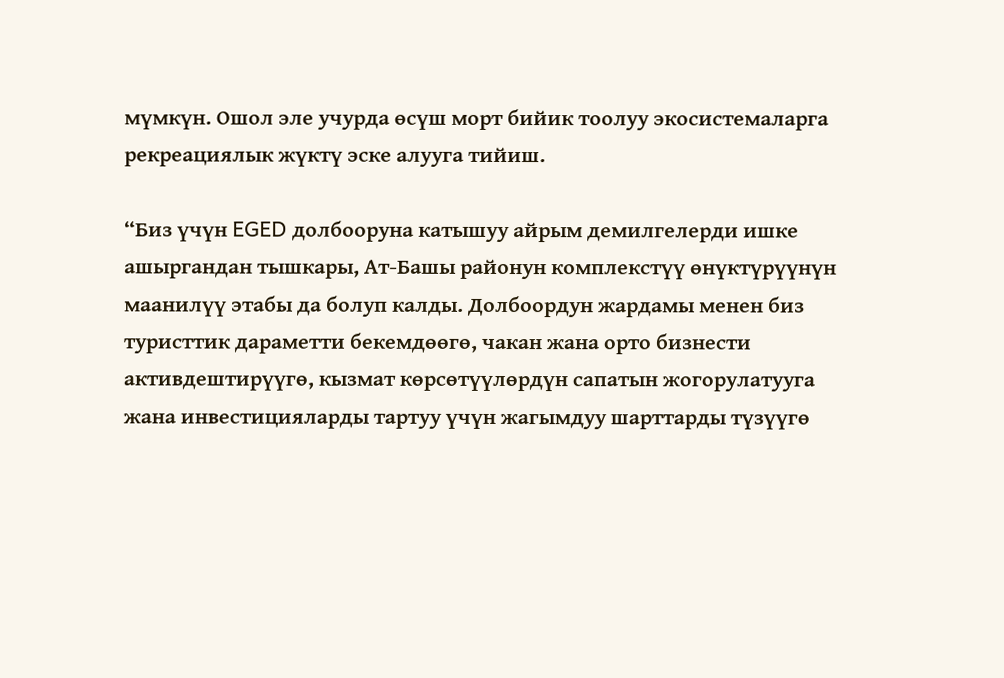мүмкүн. Ошол эле учурда өсүш морт бийик тоолуу экосистемаларга рекреациялык жүктү эске алууга тийиш.

“Биз үчүн EGED долбооруна катышуу айрым демилгелерди ишке ашыргандан тышкары, Ат-Башы районун комплекстүү өнүктүрүүнүн маанилүү этабы да болуп калды. Долбоордун жардамы менен биз туристтик дараметти бекемдөөгө, чакан жана орто бизнести активдештирүүгө, кызмат көрсөтүүлөрдүн сапатын жогорулатууга жана инвестицияларды тартуу үчүн жагымдуу шарттарды түзүүгө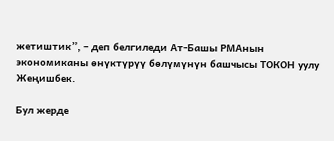жетиштик”, – деп белгиледи Ат-Башы РМАнын экономиканы өнүктүрүү бөлүмүнүн башчысы ТОКОН уулу Жеңишбек.

Бул жерде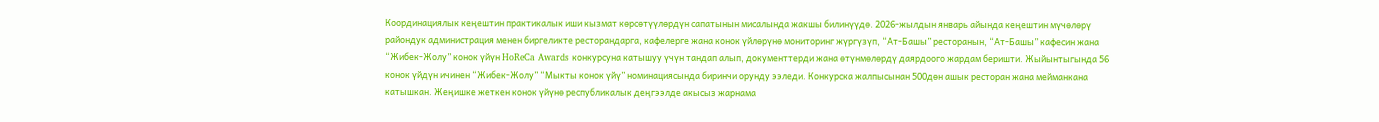Координациялык кеңештин практикалык иши кызмат көрсөтүүлөрдүн сапатынын мисалында жакшы билинүүдө. 2026-жылдын январь айында кеңештин мүчөлөрү райондук администрация менен биргеликте ресторандарга, кафелерге жана конок үйлөрүнө мониторинг жүргүзүп, “Ат-Башы” ресторанын, “Ат-Башы” кафесин жана “Жибек-Жолу” конок үйүн HoReCa Awards конкурсуна катышуу үчүн тандап алып, документтерди жана өтүнмөлөрдү даярдоого жардам беришти. Жыйынтыгында 56 конок үйдүн ичинен “Жибек-Жолу” “Мыкты конок үйү” номинациясында биринчи орунду ээледи. Конкурска жалпысынан 500дөн ашык ресторан жана мейманкана катышкан. Жеңишке жеткен конок үйүнө республикалык деңгээлде акысыз жарнама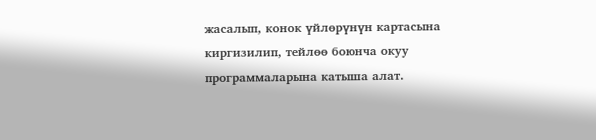жасалып, конок үйлөрүнүн картасына киргизилип, тейлөө боюнча окуу программаларына катыша алат.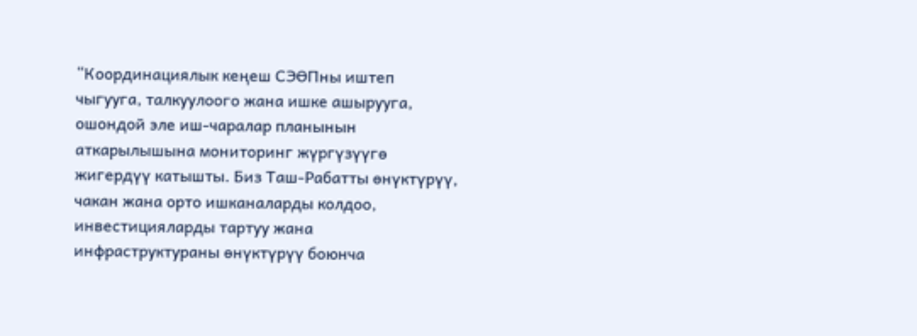“Координациялык кеңеш СЭӨПны иштеп чыгууга, талкуулоого жана ишке ашырууга, ошондой эле иш-чаралар планынын аткарылышына мониторинг жүргүзүүгө жигердүү катышты. Биз Таш-Рабатты өнүктүрүү, чакан жана орто ишканаларды колдоо, инвестицияларды тартуу жана инфраструктураны өнүктүрүү боюнча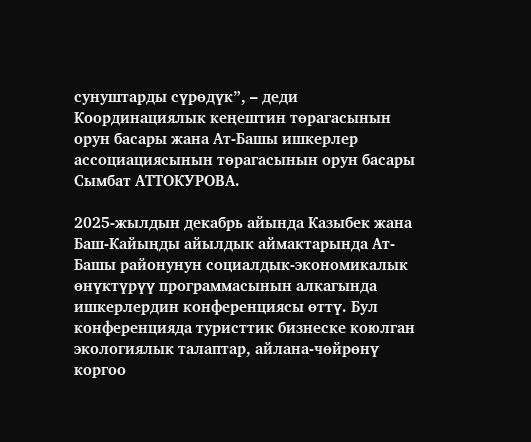сунуштарды сүрөдүк”, – деди Координациялык кеңештин төрагасынын орун басары жана Ат-Башы ишкерлер ассоциациясынын төрагасынын орун басары Сымбат АТТОКУРОВА.

2025-жылдын декабрь айында Казыбек жана Баш-Кайыңды айылдык аймактарында Ат-Башы районунун социалдык-экономикалык өнүктүрүү программасынын алкагында ишкерлердин конференциясы өттү. Бул конференцияда туристтик бизнеске коюлган экологиялык талаптар, айлана-чөйрөнү коргоо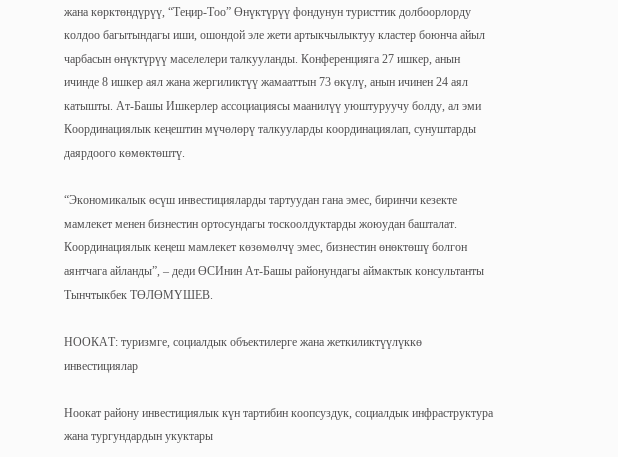жана көрктөндүрүү, “Теңир-Тоо” Өнүктүрүү фондунун туристтик долбоорлорду колдоо багытындагы иши, ошондой эле жети артыкчылыктуу кластер боюнча айыл чарбасын өнүктүрүү маселелери талкууланды. Конференцияга 27 ишкер, анын ичинде 8 ишкер аял жана жергиликтүү жамааттын 73 өкүлү, анын ичинен 24 аял катышты. Ат-Башы Ишкерлер ассоциациясы маанилүү уюштуруучу болду, ал эми Координациялык кеңештин мүчөлөрү талкууларды координациялап, сунуштарды даярдоого көмөктөштү.

“Экономикалык өсүш инвестицияларды тартуудан гана эмес, биринчи кезекте мамлекет менен бизнестин ортосундагы тоскоолдуктарды жоюудан башталат. Координациялык кеңеш мамлекет көзөмөлчү эмес, бизнестин өнөктөшү болгон аянтчага айланды”, – деди ӨСИнин Ат-Башы районундагы аймактык консультанты Тынчтыкбек ТӨЛӨМҮШЕВ.

НООКАТ: туризмге, социалдык объектилерге жана жеткиликтүүлүккө инвестициялар

Ноокат району инвестициялык күн тартибин коопсуздук, социалдык инфраструктура жана тургундардын укуктары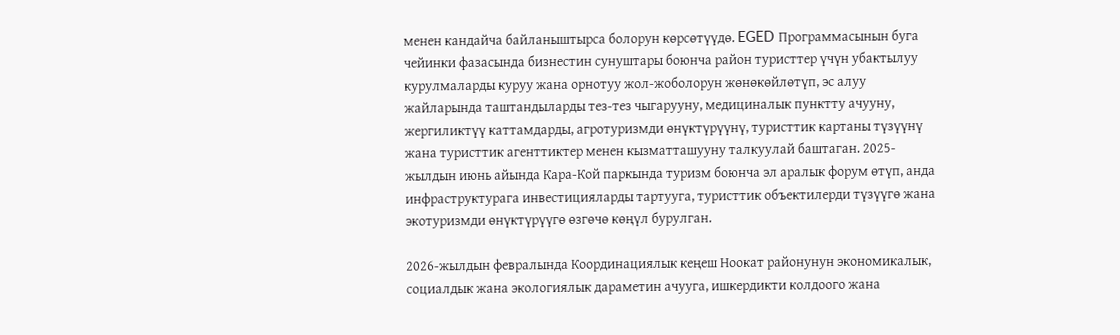менен кандайча байланыштырса болорун көрсөтүүдө. EGED Программасынын буга чейинки фазасында бизнестин сунуштары боюнча район туристтер үчүн убактылуу курулмаларды куруу жана орнотуу жол-жоболорун жөнөкөйлөтүп, эс алуу жайларында таштандыларды тез-тез чыгарууну, медициналык пунктту ачууну, жергиликтүү каттамдарды, агротуризмди өнүктүрүүнү, туристтик картаны түзүүнү жана туристтик агенттиктер менен кызматташууну талкуулай баштаган. 2025-жылдын июнь айында Кара-Кой паркында туризм боюнча эл аралык форум өтүп, анда инфраструктурага инвестицияларды тартууга, туристтик объектилерди түзүүгө жана экотуризмди өнүктүрүүгө өзгөчө көңүл бурулган.

2026-жылдын февралында Координациялык кеңеш Ноокат районунун экономикалык, социалдык жана экологиялык дараметин ачууга, ишкердикти колдоого жана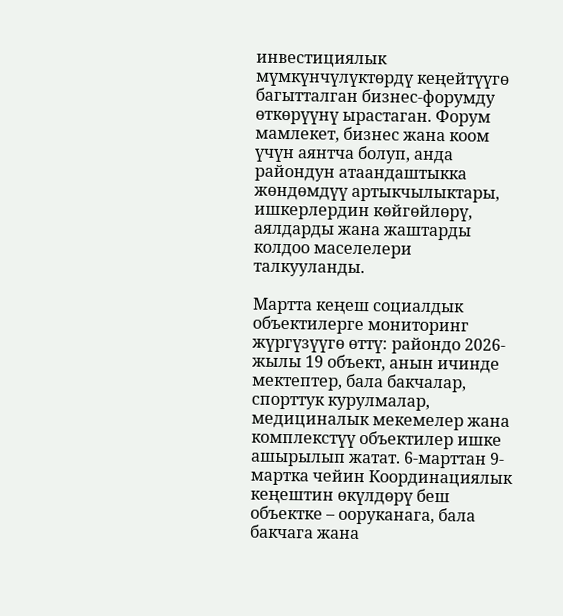инвестициялык мүмкүнчүлүктөрдү кеңейтүүгө багытталган бизнес-форумду өткөрүүнү ырастаган. Форум мамлекет, бизнес жана коом үчүн аянтча болуп, анда райондун атаандаштыкка жөндөмдүү артыкчылыктары, ишкерлердин көйгөйлөрү, аялдарды жана жаштарды колдоо маселелери талкууланды.

Мартта кеңеш социалдык объектилерге мониторинг жүргүзүүгө өттү: райондо 2026-жылы 19 объект, анын ичинде мектептер, бала бакчалар, спорттук курулмалар, медициналык мекемелер жана комплекстүү объектилер ишке ашырылып жатат. 6-марттан 9-мартка чейин Координациялык кеңештин өкүлдөрү беш объектке – ооруканага, бала бакчага жана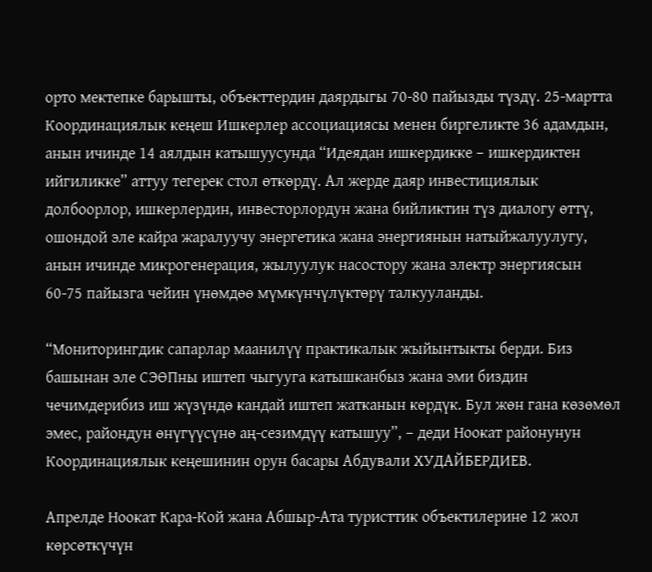орто мектепке барышты, объекттердин даярдыгы 70-80 пайызды түздү. 25-мартта Координациялык кеңеш Ишкерлер ассоциациясы менен биргеликте 36 адамдын, анын ичинде 14 аялдын катышуусунда “Идеядан ишкердикке – ишкердиктен ийгиликке” аттуу тегерек стол өткөрдү. Ал жерде даяр инвестициялык долбоорлор, ишкерлердин, инвесторлордун жана бийликтин түз диалогу өттү, ошондой эле кайра жаралуучу энергетика жана энергиянын натыйжалуулугу, анын ичинде микрогенерация, жылуулук насостору жана электр энергиясын 60-75 пайызга чейин үнөмдөө мүмкүнчүлүктөрү талкууланды.

“Мониторингдик сапарлар маанилүү практикалык жыйынтыкты берди. Биз башынан эле СЭӨПны иштеп чыгууга катышканбыз жана эми биздин чечимдерибиз иш жүзүндө кандай иштеп жатканын көрдүк. Бул жөн гана көзөмөл эмес, райондун өнүгүүсүнө аң-сезимдүү катышуу”, – деди Ноокат районунун Координациялык кеңешинин орун басары Абдували ХУДАЙБЕРДИЕВ.

Апрелде Ноокат Кара-Кой жана Абшыр-Ата туристтик объектилерине 12 жол көрсөткүчүн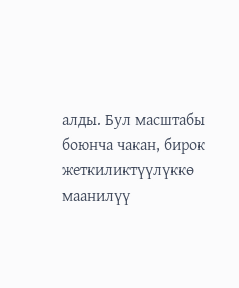алды. Бул масштабы боюнча чакан, бирок жеткиликтүүлүккө маанилүү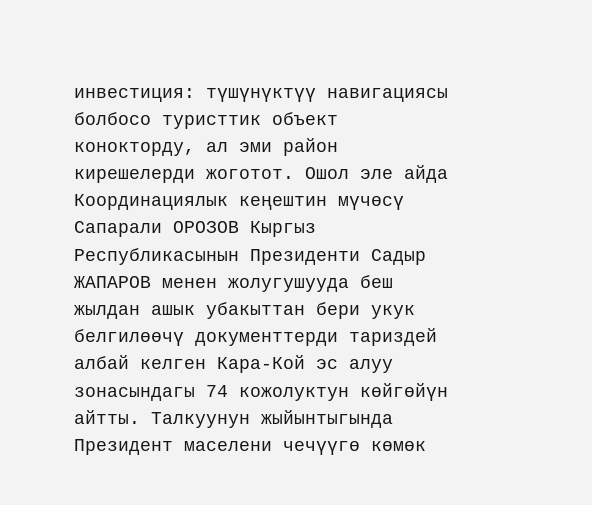инвестиция: түшүнүктүү навигациясы болбосо туристтик объект конокторду, ал эми район кирешелерди жоготот. Ошол эле айда Координациялык кеңештин мүчөсү Сапарали ОРОЗОВ Кыргыз Республикасынын Президенти Садыр ЖАПАРОВ менен жолугушууда беш жылдан ашык убакыттан бери укук белгилөөчү документтерди тариздей албай келген Кара-Кой эс алуу зонасындагы 74 кожолуктун көйгөйүн айтты. Талкуунун жыйынтыгында Президент маселени чечүүгө көмөк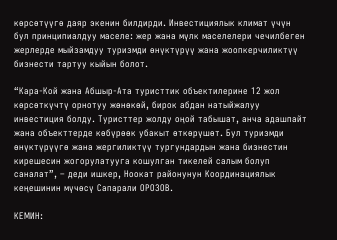көрсөтүүгө даяр экенин билдирди. Инвестициялык климат үчүн бул принципиалдуу маселе: жер жана мүлк маселелери чечилбеген жерлерде мыйзамдуу туризмди өнүктүрүү жана жоопкерчиликтүү бизнести тартуу кыйын болот.

“Кара-Кой жана Абшыр-Ата туристтик объектилерине 12 жол көрсөткүчтү орнотуу жөнөкөй, бирок абдан натыйжалуу инвестиция болду. Туристтер жолду оңой табышат, анча адашпайт жана объекттерде көбүрөөк убакыт өткөрүшөт. Бул туризмди өнүктүрүүгө жана жергиликтүү тургундардын жана бизнестин кирешесин жогорулатууга кошулган тикелей салым болуп саналат”, – деди ишкер, Ноокат районунун Координациялык кеңешинин мүчөсү Сапарали ОРОЗОВ.

КЕМИН: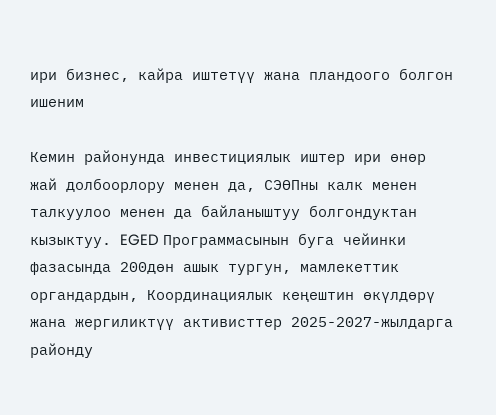ири бизнес, кайра иштетүү жана пландоого болгон ишеним

Кемин районунда инвестициялык иштер ири өнөр жай долбоорлору менен да, СЭӨПны калк менен талкуулоо менен да байланыштуу болгондуктан кызыктуу. EGED Программасынын буга чейинки фазасында 200дөн ашык тургун, мамлекеттик органдардын, Координациялык кеңештин өкүлдөрү жана жергиликтүү активисттер 2025-2027-жылдарга районду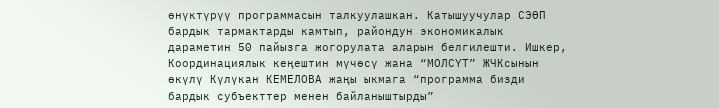өнүктүрүү программасын талкуулашкан. Катышуучулар СЭӨП бардык тармактарды камтып, райондун экономикалык дараметин 50 пайызга жогорулата аларын белгилешти. Ишкер, Координациялык кеңештин мүчөсү жана “МОЛСҮТ” ЖЧКсынын өкүлү Күлүкан КЕМЕЛОВА жаңы ыкмага “программа бизди бардык субъекттер менен байланыштырды”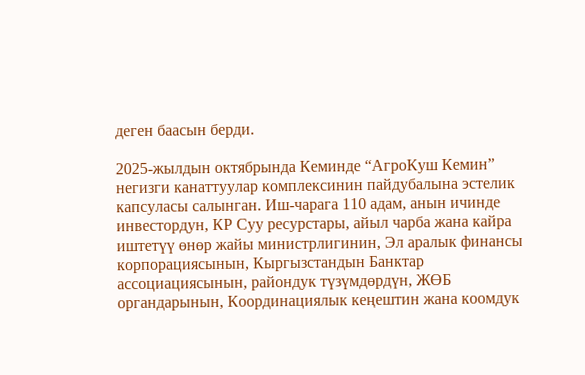деген баасын берди.

2025-жылдын октябрында Кеминде “АгроКуш Кемин” негизги канаттуулар комплексинин пайдубалына эстелик капсуласы салынган. Иш-чарага 110 адам, анын ичинде инвестордун, КР Суу ресурстары, айыл чарба жана кайра иштетүү өнөр жайы министрлигинин, Эл аралык финансы корпорациясынын, Кыргызстандын Банктар ассоциациясынын, райондук түзүмдөрдүн, ЖӨБ органдарынын, Координациялык кеңештин жана коомдук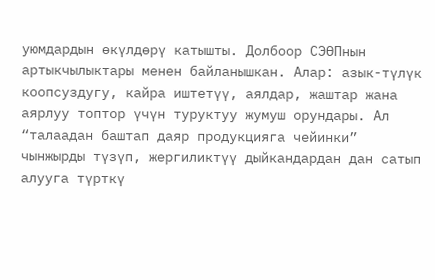уюмдардын өкүлдөрү катышты. Долбоор СЭӨПнын артыкчылыктары менен байланышкан. Алар: азык-түлүк коопсуздугу, кайра иштетүү, аялдар, жаштар жана аярлуу топтор үчүн туруктуу жумуш орундары. Ал “талаадан баштап даяр продукцияга чейинки” чынжырды түзүп, жергиликтүү дыйкандардан дан сатып алууга түрткү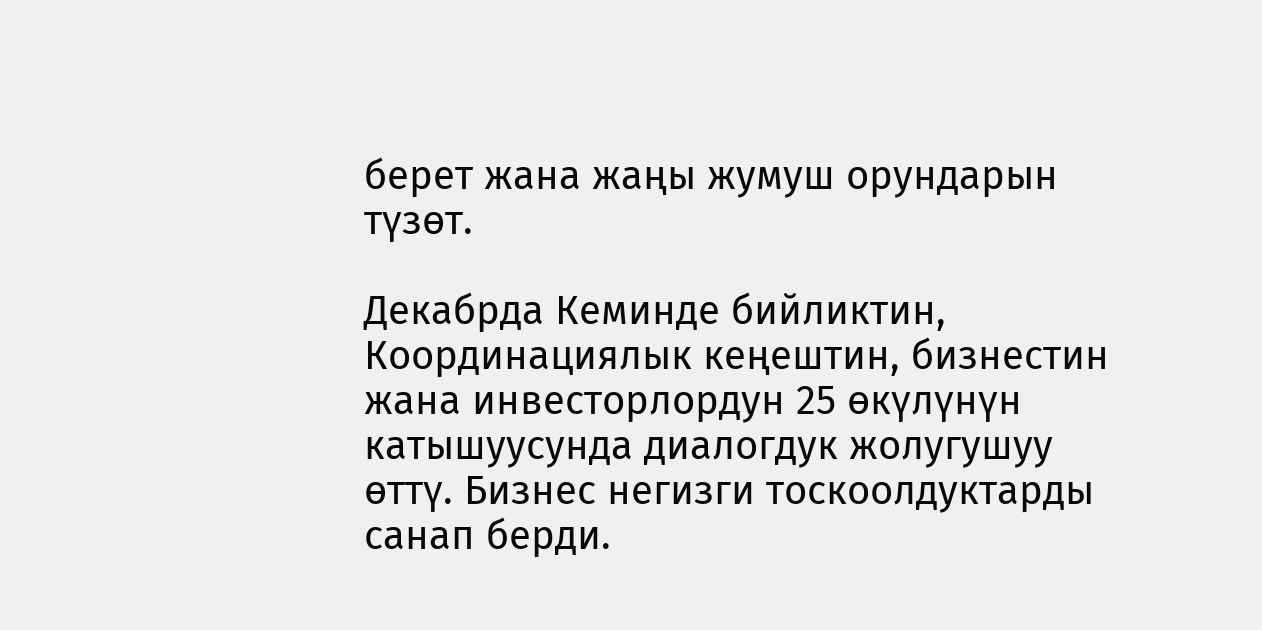берет жана жаңы жумуш орундарын түзөт.

Декабрда Кеминде бийликтин, Координациялык кеңештин, бизнестин жана инвесторлордун 25 өкүлүнүн катышуусунда диалогдук жолугушуу өттү. Бизнес негизги тоскоолдуктарды санап берди.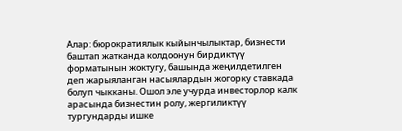Алар: бюрократиялык кыйынчылыктар, бизнести баштап жатканда колдоонун бирдиктүү форматынын жоктугу, башында жеңилдетилген деп жарыяланган насыялардын жогорку ставкада болуп чыкканы. Ошол эле учурда инвесторлор калк арасында бизнестин ролу, жергиликтүү тургундарды ишке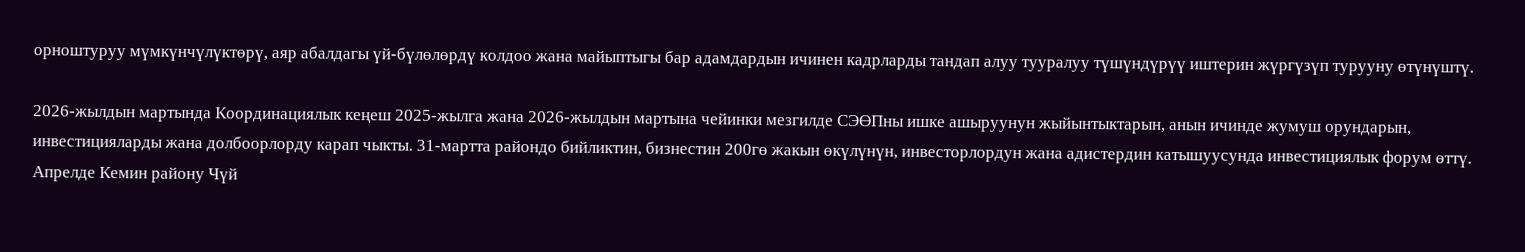орноштуруу мүмкүнчүлүктөрү, аяр абалдагы үй-бүлөлөрдү колдоо жана майыптыгы бар адамдардын ичинен кадрларды тандап алуу тууралуу түшүндүрүү иштерин жүргүзүп турууну өтүнүштү.

2026-жылдын мартында Координациялык кеңеш 2025-жылга жана 2026-жылдын мартына чейинки мезгилде СЭӨПны ишке ашыруунун жыйынтыктарын, анын ичинде жумуш орундарын, инвестицияларды жана долбоорлорду карап чыкты. 31-мартта райондо бийликтин, бизнестин 200гө жакын өкүлүнүн, инвесторлордун жана адистердин катышуусунда инвестициялык форум өттү. Апрелде Кемин району Чүй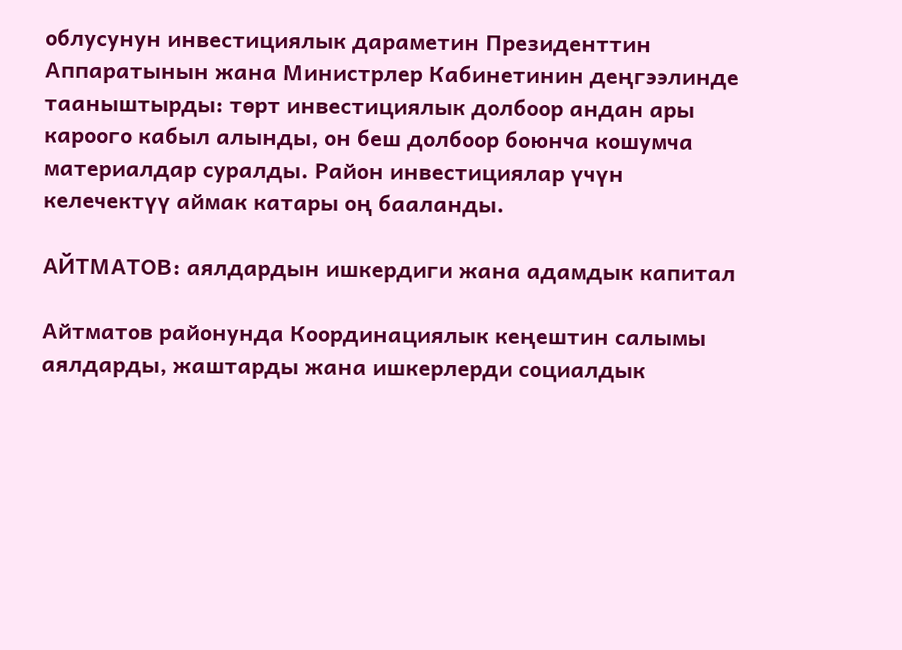облусунун инвестициялык дараметин Президенттин Аппаратынын жана Министрлер Кабинетинин деңгээлинде тааныштырды: төрт инвестициялык долбоор андан ары кароого кабыл алынды, он беш долбоор боюнча кошумча материалдар суралды. Район инвестициялар үчүн келечектүү аймак катары оң бааланды.

АЙТМАТОВ: аялдардын ишкердиги жана адамдык капитал

Айтматов районунда Координациялык кеңештин салымы аялдарды, жаштарды жана ишкерлерди социалдык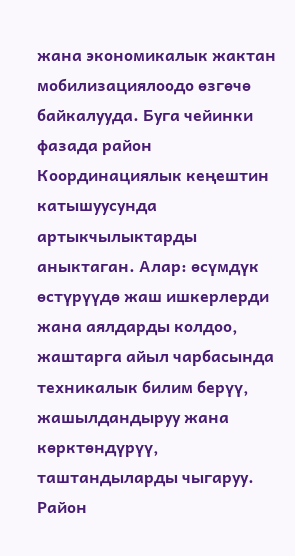жана экономикалык жактан мобилизациялоодо өзгөчө байкалууда. Буга чейинки фазада район Координациялык кеңештин катышуусунда артыкчылыктарды аныктаган. Алар: өсүмдүк өстүрүүдө жаш ишкерлерди жана аялдарды колдоо, жаштарга айыл чарбасында техникалык билим берүү, жашылдандыруу жана көрктөндүрүү, таштандыларды чыгаруу. Район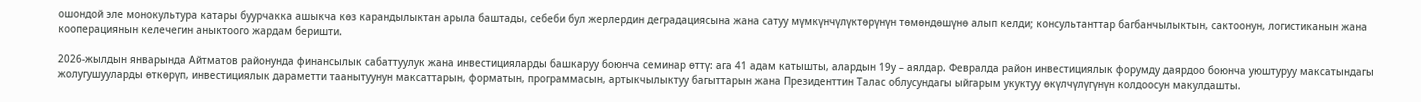ошондой эле монокультура катары буурчакка ашыкча көз карандылыктан арыла баштады, себеби бул жерлердин деградациясына жана сатуу мүмкүнчүлүктөрүнүн төмөндөшүнө алып келди; консультанттар багбанчылыктын, сактоонун, логистиканын жана кооперациянын келечегин аныктоого жардам беришти.

2026-жылдын январында Айтматов районунда финансылык сабаттуулук жана инвестицияларды башкаруу боюнча семинар өттү: ага 41 адам катышты, алардын 19у – аялдар. Февралда район инвестициялык форумду даярдоо боюнча уюштуруу максатындагы жолугушууларды өткөрүп, инвестициялык дараметти таанытуунун максаттарын, форматын, программасын, артыкчылыктуу багыттарын жана Президенттин Талас облусундагы ыйгарым укуктуу өкүлчүлүгүнүн колдоосун макулдашты.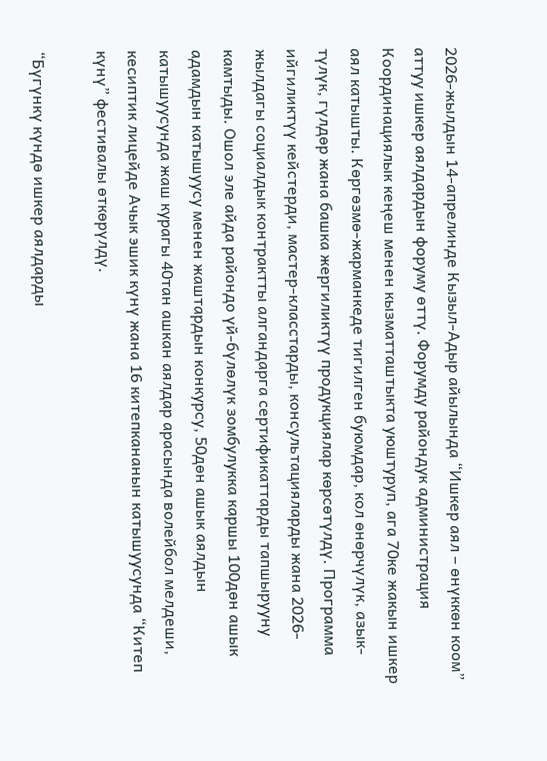2026-жылдын 14-апрелинде Кызыл-Адыр айылында “Ишкер аял – өнүккөн коом” аттуу ишкер аялдардын форуму өттү. Форумду райондук администрация Координациялык кеңеш менен кызматташтыкта уюштуруп, ага 70ке жакын ишкер аял катышты. Көргөзмө-жарманкеде тигилген буюмдар, кол өнөрчүлүк, азык-түлүк, гүлдөр жана башка жергиликтүү продукциялар көрсөтүлдү. Программа ийгиликтүү кейстерди, мастер-класстарды, консультацияларды жана 2026-жылдагы социалдык контрактты алгандарга сертификаттарды тапшырууну камтыды. Ошол эле айда райондо үй-бүлөлүк зомбулукка каршы 100дөн ашык адамдын катышуусу менен жаштардын конкурсу, 50дөн ашык аялдын катышуусунда жаш курагы 40тан ашкан аялдар арасында волейбол мелдеши, кесиптик лицейде Ачык эшик күнү жана 16 китепкананын катышуусунда “Китеп күнү” фестивалы өткөрүлдү.

“Бүгүнкү күндө ишкер аялдарды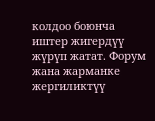колдоо боюнча иштер жигердүү жүрүп жатат. Форум жана жарманке жергиликтүү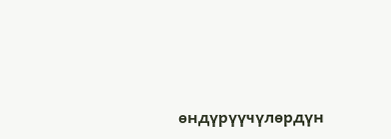өндүрүүчүлөрдүн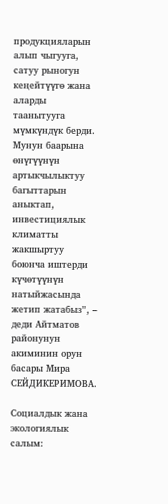продукцияларын алып чыгууга, сатуу рыногун кеңейтүүгө жана аларды таанытууга мүмкүндүк берди. Мунун баарына өнүгүүнүн артыкчылыктуу багыттарын аныктап, инвестициялык климатты жакшыртуу боюнча иштерди күчөтүүнүн натыйжасында жетип жатабыз”, – деди Айтматов районунун акиминин орун басары Мира СЕЙДИКЕРИМОВА.

Социалдык жана экологиялык салым: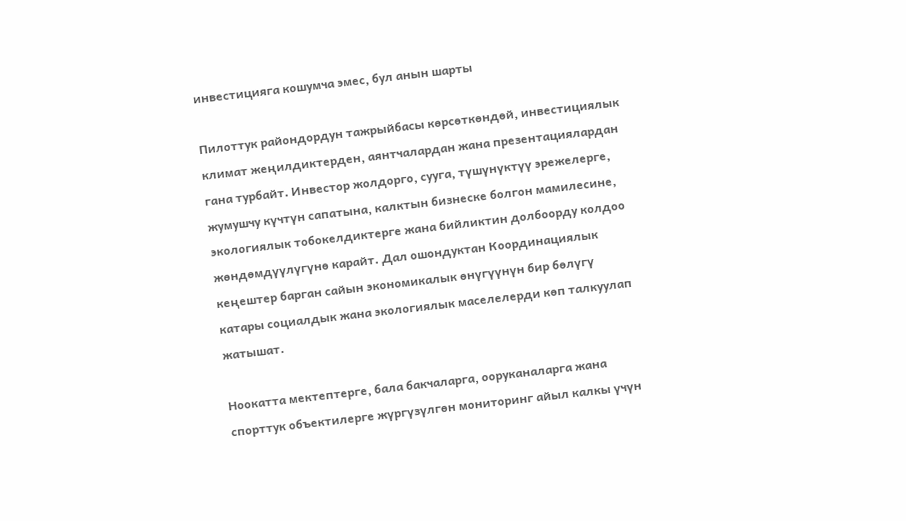инвестицияга кошумча эмес, бул анын шарты

Пилоттук райондордун тажрыйбасы көрсөткөндөй, инвестициялык климат жеңилдиктерден, аянтчалардан жана презентациялардан гана турбайт. Инвестор жолдорго, сууга, түшүнүктүү эрежелерге, жумушчу күчтүн сапатына, калктын бизнеске болгон мамилесине, экологиялык тобокелдиктерге жана бийликтин долбоорду колдоо жөндөмдүүлүгүнө карайт. Дал ошондуктан Координациялык кеңештер барган сайын экономикалык өнүгүүнүн бир бөлүгү катары социалдык жана экологиялык маселелерди көп талкуулап жатышат.

Ноокатта мектептерге, бала бакчаларга, ооруканаларга жана спорттук объектилерге жүргүзүлгөн мониторинг айыл калкы үчүн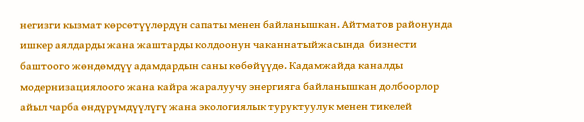негизги кызмат көрсөтүүлөрдүн сапаты менен байланышкан. Айтматов районунда ишкер аялдарды жана жаштарды колдоонун чаканнатыйжасында  бизнести баштоого жөндөмдүү адамдардын саны көбөйүүдө. Кадамжайда каналды модернизациялоого жана кайра жаралуучу энергияга байланышкан долбоорлор айыл чарба өндүрүмдүүлүгү жана экологиялык туруктуулук менен тикелей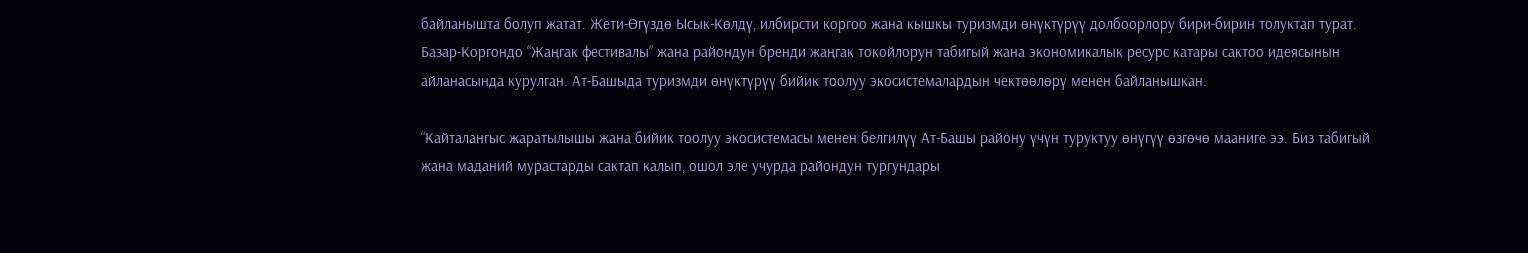байланышта болуп жатат. Жети-Өгүздө Ысык-Көлдү, илбирсти коргоо жана кышкы туризмди өнүктүрүү долбоорлору бири-бирин толуктап турат. Базар-Коргондо “Жаңгак фестивалы” жана райондун бренди жаңгак токойлорун табигый жана экономикалык ресурс катары сактоо идеясынын айланасында курулган. Ат-Башыда туризмди өнүктүрүү бийик тоолуу экосистемалардын чектөөлөрү менен байланышкан.

“Кайталангыс жаратылышы жана бийик тоолуу экосистемасы менен белгилүү Ат-Башы району үчүн туруктуу өнүгүү өзгөчө мааниге ээ. Биз табигый жана маданий мурастарды сактап калып, ошол эле учурда райондун тургундары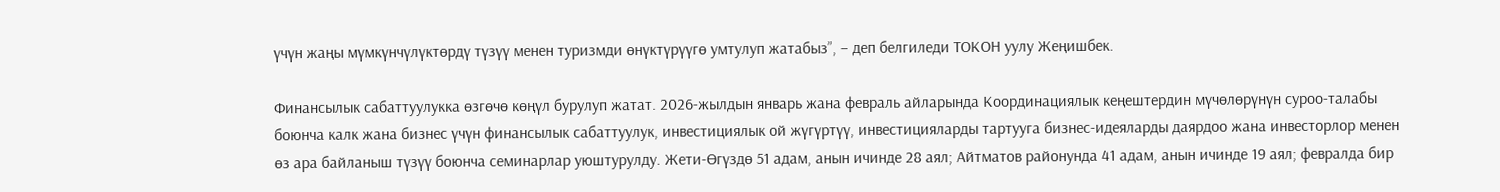үчүн жаңы мүмкүнчүлүктөрдү түзүү менен туризмди өнүктүрүүгө умтулуп жатабыз”, – деп белгиледи ТОКОН уулу Жеңишбек.

Финансылык сабаттуулукка өзгөчө көңүл бурулуп жатат. 2026-жылдын январь жана февраль айларында Координациялык кеңештердин мүчөлөрүнүн суроо-талабы боюнча калк жана бизнес үчүн финансылык сабаттуулук, инвестициялык ой жүгүртүү, инвестицияларды тартууга бизнес-идеяларды даярдоо жана инвесторлор менен өз ара байланыш түзүү боюнча семинарлар уюштурулду. Жети-Өгүздө 51 адам, анын ичинде 28 аял; Айтматов районунда 41 адам, анын ичинде 19 аял; февралда бир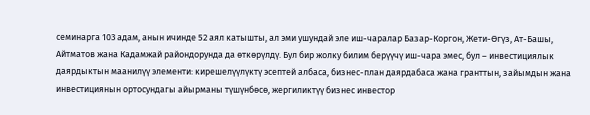семинарга 103 адам, анын ичинде 52 аял катышты, ал эми ушундай эле иш-чаралар Базар-Коргон, Жети-Өгүз, Ат-Башы, Айтматов жана Кадамжай райондорунда да өткөрүлдү. Бул бир жолку билим берүүчү иш-чара эмес, бул – инвестициялык даярдыктын маанилүү элементи: кирешелүүлүктү эсептей албаса, бизнес-план даярдабаса жана гранттын, зайымдын жана инвестициянын ортосундагы айырманы түшүнбөсө, жергиликтүү бизнес инвестор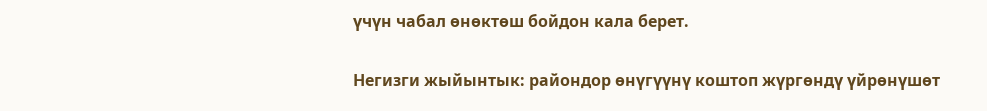үчүн чабал өнөктөш бойдон кала берет.

Негизги жыйынтык: райондор өнүгүүнү коштоп жүргөндү үйрөнүшөт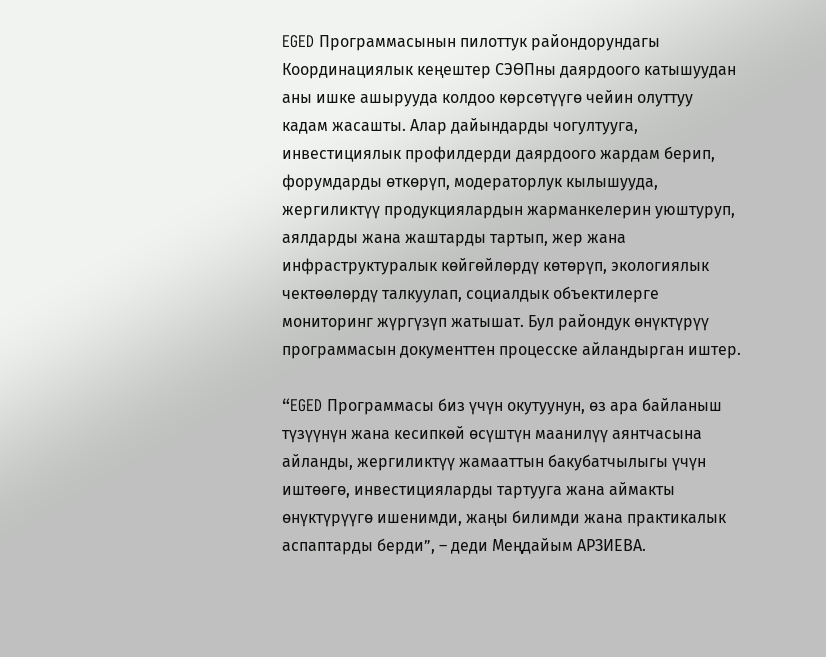EGED Программасынын пилоттук райондорундагы Координациялык кеңештер СЭӨПны даярдоого катышуудан аны ишке ашырууда колдоо көрсөтүүгө чейин олуттуу кадам жасашты. Алар дайындарды чогултууга, инвестициялык профилдерди даярдоого жардам берип, форумдарды өткөрүп, модераторлук кылышууда, жергиликтүү продукциялардын жарманкелерин уюштуруп, аялдарды жана жаштарды тартып, жер жана инфраструктуралык көйгөйлөрдү көтөрүп, экологиялык чектөөлөрдү талкуулап, социалдык объектилерге мониторинг жүргүзүп жатышат. Бул райондук өнүктүрүү программасын документтен процесске айландырган иштер.

“EGED Программасы биз үчүн окутуунун, өз ара байланыш түзүүнүн жана кесипкөй өсүштүн маанилүү аянтчасына айланды, жергиликтүү жамааттын бакубатчылыгы үчүн иштөөгө, инвестицияларды тартууга жана аймакты өнүктүрүүгө ишенимди, жаңы билимди жана практикалык аспаптарды берди”, – деди Меңдайым АРЗИЕВА.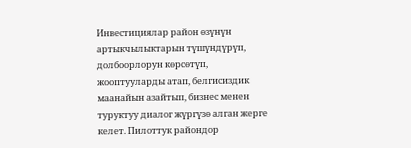Инвестициялар район өзүнүн артыкчылыктарын түшүндүрүп, долбоорлорун көрсөтүп, жооптууларды атап, белгисиздик маанайын азайтып, бизнес менен туруктуу диалог жүргүзө алган жерге келет. Пилоттук райондор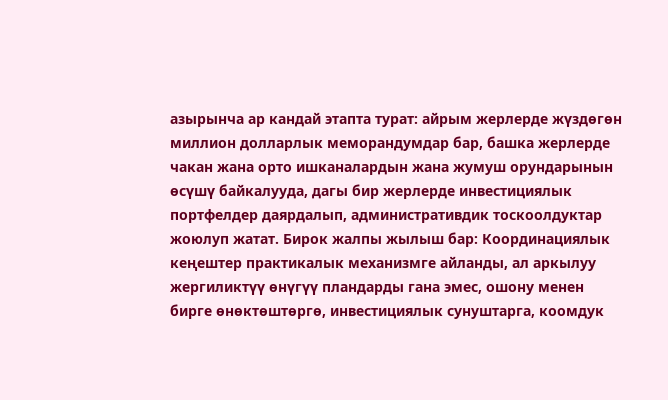азырынча ар кандай этапта турат: айрым жерлерде жүздөгөн миллион долларлык меморандумдар бар, башка жерлерде чакан жана орто ишканалардын жана жумуш орундарынын өсүшү байкалууда, дагы бир жерлерде инвестициялык портфелдер даярдалып, административдик тоскоолдуктар жоюлуп жатат. Бирок жалпы жылыш бар: Координациялык кеңештер практикалык механизмге айланды, ал аркылуу жергиликтүү өнүгүү пландарды гана эмес, ошону менен бирге өнөктөштөргө, инвестициялык сунуштарга, коомдук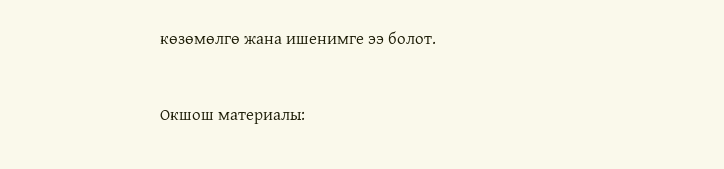көзөмөлгө жана ишенимге ээ болот.



Окшош материалы: